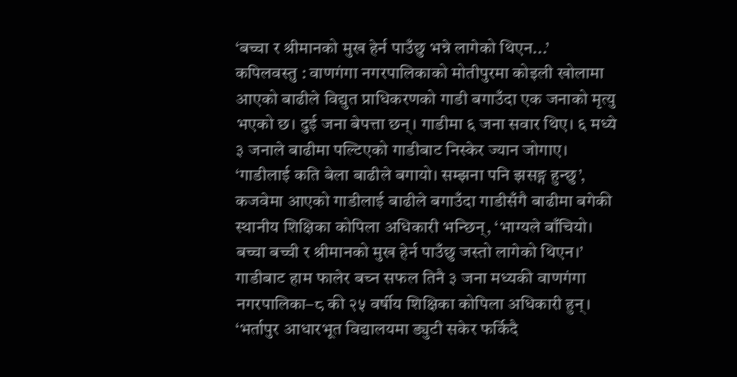‘बच्चा र श्रीमानको मुख हेर्न पाउँछु भन्ने लागेको थिएन...’
कपिलवस्तु : वाणगंगा नगरपालिकाको मोतीपुरमा कोइली खोलामा आएको बाढीले विद्युत प्राधिकरणको गाडी बगाउँदा एक जनाको मृत्यु भएको छ। दुई जना बेपत्ता छन्। गाडीमा ६ जना सवार थिए। ६ मध्ये ३ जनाले बाढीमा पल्टिएको गाडीबाट निस्केर ज्यान जोगाए।
‘गाडीलाई कति बेला बाढीले बगायो। सम्झना पनि झसङ्ग हुन्छु’, कजवेमा आएको गाडीलाई बाढीले बगाउँदा गाडीसँगै बाढीमा बगेकी स्थानीय शिक्षिका कोपिला अधिकारी भन्छिन्, ‘भाग्यले बाँचियो। बच्चा बच्ची र श्रीमानको मुख हेर्न पाउँछु जस्तो लागेको थिएन।’
गाडीबाट हाम फालेर बच्न सफल तिनै ३ जना मध्यकी वाणगंगा नगरपालिका–८ की २५ वर्षीय शिक्षिका कोपिला अधिकारी हुन्। ‘भर्तापुर आधारभूत विद्यालयमा ड्युटी सकेर फर्किदै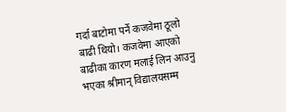गर्दा बाटोमा पर्ने कजवेमा ठूलो बाढी थियो। कजवेमा आएको बाढीका कारण मलाई लिन आउनु भएका श्रीमान् विद्यालयसम्म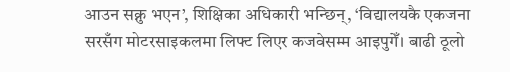आउन सक्नु भएन’, शिक्षिका अधिकारी भन्छिन्, ‘विद्यालयकै एकजना सरसँग मोटरसाइकलमा लिफ्ट लिएर कजवेसम्म आइपुगेँ। बाढी ठूलो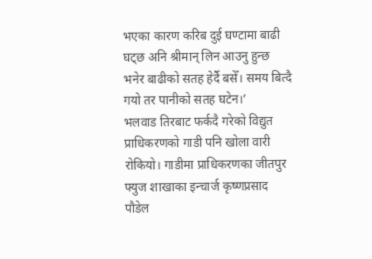भएका कारण करिब दुई घण्टामा बाढी घट्छ अनि श्रीमान् लिन आउनु हुन्छ भनेर बाढीको सतह हेर्दै बसेँ। समय बित्दै गयो तर पानीको सतह घटेन।’
भलवाड तिरबाट फर्कदै गरेको विद्युत प्राधिकरणको गाडी पनि खोला वारी रोकियो। गाडीमा प्राधिकरणका जीतपुर फ्युज शाखाका इन्चार्ज कृष्णप्रसाद पौडेल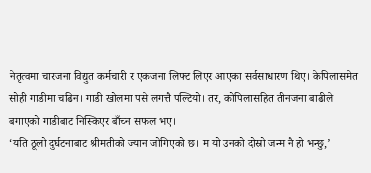नेतृत्वमा चारजना विद्युत कर्मचारी र एकजना लिफ्ट लिएर आएका सर्वसाधारण थिए। केपिलासमेत सोही गाडीमा चढिन। गाडी खोलमा पसे लगत्तै पल्टियो। तर, कोपिलासहित तीनजना बाढीले बगाएको गाडीबाट निस्किएर बाँच्न सफल भए।
‘यति ठूलो दुर्घटनाबाट श्रीमतीको ज्यान जोगिएको छ। म यो उनको दोस्रो जन्म नै हो भन्छु,’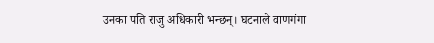उनका पति राजु अधिकारी भन्छन्। घटनाले वाणगंगा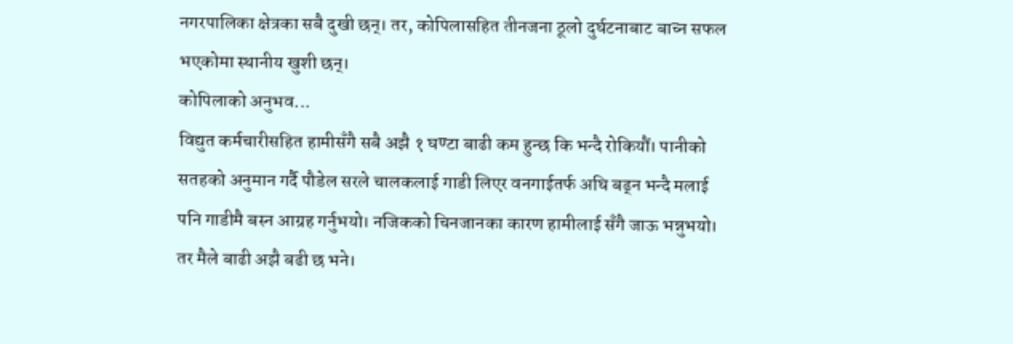नगरपालिका क्षेत्रका सबै दुखी छन्। तर, कोपिलासहित तीनजना ठूलो दुर्घटनाबाट बाच्न सफल भएकोमा स्थानीय खुशी छन्।
कोपिलाको अनुभव...
विद्युत कर्मचारीसहित हामीसँगै सबै अझै १ घण्टा बाढी कम हुन्छ कि भन्दै रोकियौं। पानीको सतहको अनुमान गर्दै पौडेल सरले चालकलाई गाडी लिएर वनगाईतर्फ अघि बढ्न भन्दै मलाई पनि गाडीमै बस्न आग्रह गर्नुभयो। नजिकको चिनजानका कारण हामीलाई सँगै जाऊ भन्नुभयो। तर मैले बाढी अझै बढी छ भने।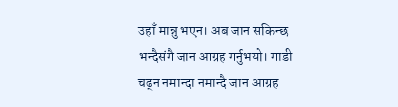उहाँ मान्नु भएन। अब जान सकिन्छ भन्दैसंगै जान आग्रह गर्नुभयो। गाडी चढ्न नमान्दा नमान्दै जान आग्रह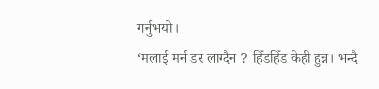गर्नुभयो।
‘मलाई मर्न डर लाग्दैन ? हिँडहिँड केही हुन्न। भन्दै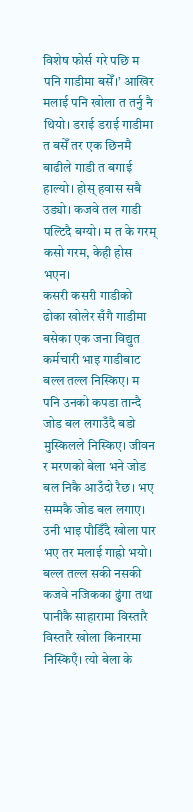विशेष फोर्स गरे पछि म पनि गाडीमा बसेँ।’ आखिर मलाई पनि खोला त तर्नु नै थियो। डराई डराई गाडीमा त बसेँ तर एक छिनमै बाढीले गाडी त बगाई हाल्यो। होस् हवास सबै उड्यो। कजवे तल गाडी पल्टिदै बग्यो। म त के गरम् कसो गरम, केही होस भएन।
कसरी कसरी गाडीको ढोका खोलेर सँगै गाडीमा बसेका एक जना विद्युत कर्मचारी भाइ गाडीबाट बल्ल तल्ल निस्किए। म पनि उनको कपडा तान्दै जोड बल लगाउँदै बडो मुस्किलले निस्किए। जीवन र मरणको बेला भने जोड बल निकै आउँदो रैछ। भए सम्मकै जोड बल लगाए। उनी भाइ पौडिँदै खोला पार भए तर मलाई गाह्रो भयो। बल्ल तल्ल सकी नसकी कजवे नजिकका ढुंगा तथा पानीकै साहारामा विस्तारै विस्तारै खोला किनारमा निस्किएँ। त्यो बेला के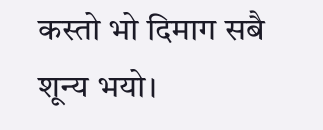कस्तो भो दिमाग सबै शून्य भयो।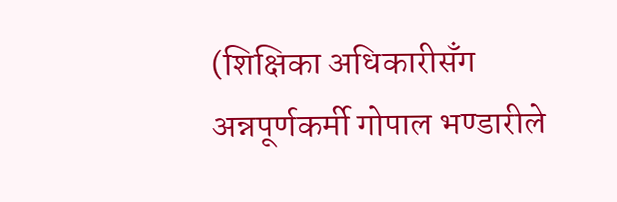(शिक्षिका अधिकारीसँग अन्नपूर्णकर्मी गोपाल भण्डारीले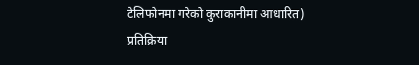टेलिफोनमा गरेको कुराकानीमा आधारित)
प्रतिक्रिया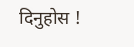दिनुहोस !